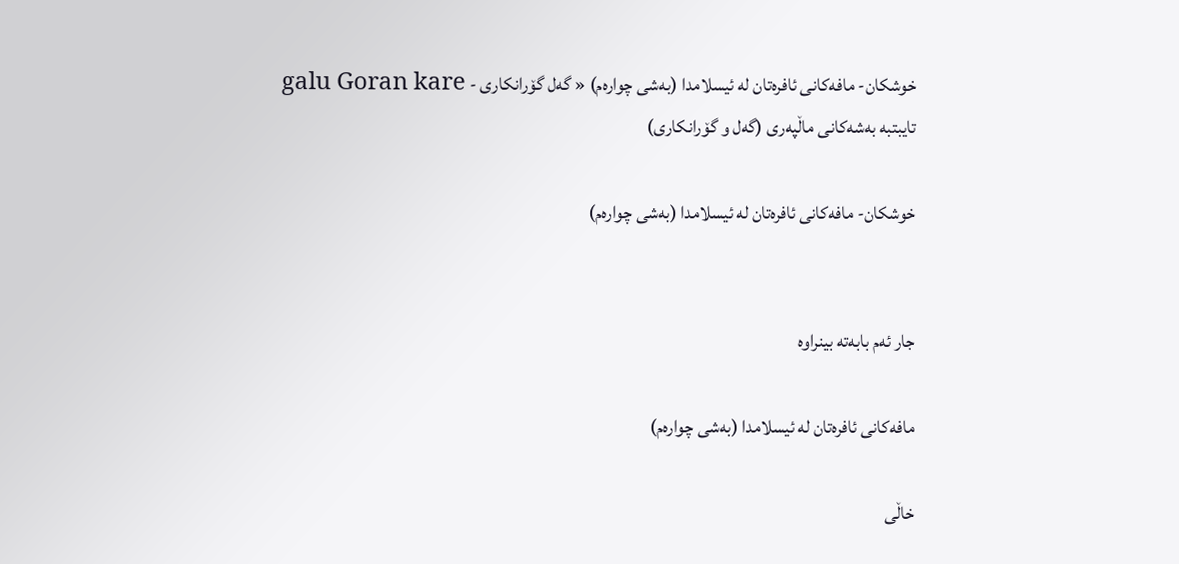خوشكان- مافه‌كانی ‌ئافره‌تان له‌ ئیسلامدا (به‌شی چواره‌م) « گه‌ل گۆرانكاری - galu Goran kare
تایبتبه‌ به‌شه‌كانی ماڵپه‌ری (گه‌ل و گۆرانكاری)

خوشكان- مافه‌كانی ‌ئافره‌تان له‌ ئیسلامدا (به‌شی چواره‌م)


جار ئه‌م بابه‌ته‌ بینراوه‌

مافه‌كانی ‌ئافره‌تان له‌ ئیسلامدا (به‌شی چواره‌م)

خاڵی‌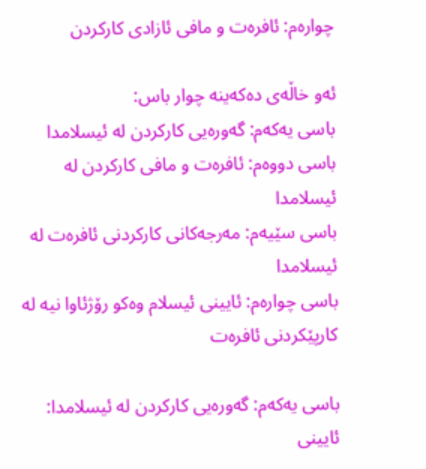چواره‌م: ئافره‌ت و مافی‌ ئازادی‌ كاركردن

ئه‌و خاڵه‌ی‌ ده‌كه‌ینه‌ چوار باس:
باسی‌ یه‌كه‌م: گه‌وره‌یی كاركردن له‌ ئیسلامدا
باسی‌ دووه‌م: ئافره‌ت و مافی‌ كاركردن له‌ ئیسلامدا
باسی‌ سێیه‌م: مه‌رجه‌كانی‌ كاركردنی‌ ئافره‌ت له‌ ئیسلامدا
باسی‌ چواره‌م: ئایینی‌ ئیسلام وه‌كو رۆژئاوا نیه‌ له‌ كارپێكردنی‌ ئافره‌ت

باسی‌ یه‌كه‌م: گه‌وره‌یی كاركردن له‌ ئیسلامدا:
ئایینی‌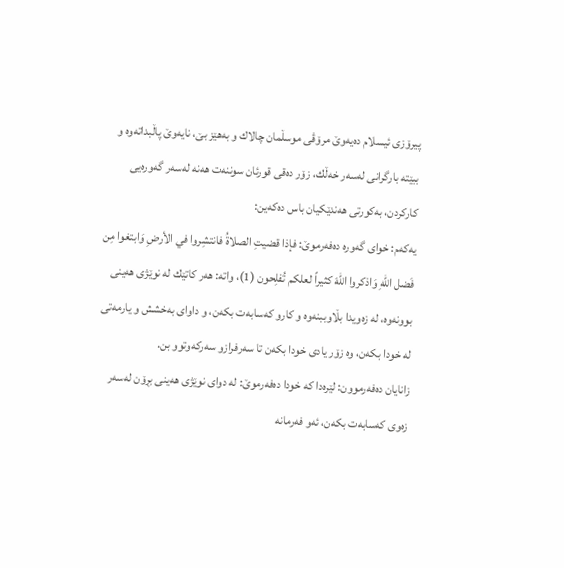پیرۆزی‌ ئیسلام ده‌یه‌وێ‌ مرۆڤی‌ موسڵمان چالاك و به‌هێز بێ‌، نایه‌وێ‌ پاڵبداته‌وه‌ و ببێته‌ بارگرانی‌ له‌سه‌ر خه‌ڵك، زۆر ده‌قی‌ قورئان سوننه‌ت هه‌نه‌ له‌سه‌ر گه‌وره‌یی كاركردن، به‌كورتی‌ هه‌ندێكیان باس ده‌كه‌ین:
یه‌كه‌م: خوای‌ گه‌وره‌ ده‌فه‌رموێ‌: فإذا قضيتِ الصلاةُ فانتشِروا في الأرضِ وَابتغوا مِن فَضل اللهِ وَاذكروا اللهَ كثيراً لعلكم تُفلِحون (1)، واته‌: هه‌ر كاتێك له‌ نوێژی‌ هه‌ینی‌ بوونه‌وه‌، له‌ زه‌ویدا بڵاوببنه‌وه‌ و كارو كه‌سابه‌ت بكه‌ن، و داوای‌ به‌خشش و یارمه‌تی‌ له‌ خودا بكه‌ن، وه‌ زۆر یادی‌ خودا بكه‌ن تا سه‌رفرازو سه‌ركه‌وتوو بن.
زانایان ده‌فه‌رموون: لێره‌دا كه‌ خودا ده‌فه‌رموێ‌: له‌ دوای‌ نوێژی‌ هه‌ینی‌ بڕۆن له‌سه‌ر زه‌وی‌ كه‌سابه‌ت بكه‌ن، ئه‌و فه‌رمانه‌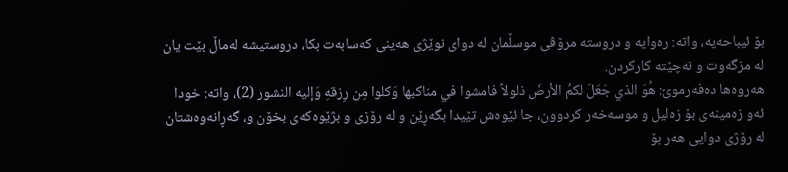بۆ ئیباحه‌یه‌، واته‌: ره‌وایه‌ و دروسته‌ مرۆڤی‌ موسڵمان له‌ دوای‌ نوێژی‌ هه‌ینی‌ كه‌سابه‌ت بكا، دروستیشه‌ له‌ماڵ‌ بێت یان له‌ مزگه‌وت و نه‌چێته‌ كاركردن.
هه‌روه‌ها ده‌فه‌رموێ‌: هُوَ الذي جَعَلَ لكمُ الأرضَ ذلولاً فامشوا في مناكبها وَكلوا مِن رِزقهِ وَإليه النشور (2)، واته‌: خودا ئه‌و زه‌مینه‌ی‌ بۆ زه‌لیل و موسه‌خه‌ر كردوون، جا ئێوه‌ش تێیدا بگه‌ڕێن و له‌ رۆزی‌ و بژێوه‌كه‌ی‌ بخۆن و، گه‌ڕانه‌وه‌شتان له‌ رۆژی‌ دوایی هه‌ر بۆ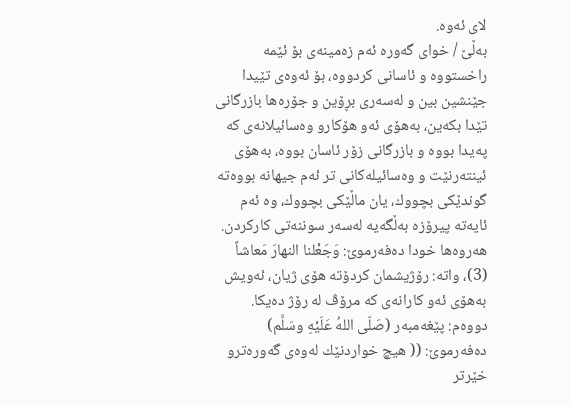لای‌ ئه‌وه‌.
به‌ڵێ‌ / خوای‌ گه‌وره‌ ئه‌م زه‌مینه‌ی‌ بۆ ئێمه‌ راخستووه‌ و ئاسانی‌ كردووه‌، بۆ ئه‌وه‌ی‌ تێیدا جێنشین بین و له‌سه‌ری‌ بڕۆین و جۆره‌ها بازرگانی‌ تێدا بكه‌ین، به‌هۆی‌ ئه‌و هۆكارو وه‌سائیلانه‌ی‌ كه‌ په‌یدا بووه‌ و بازرگانی‌ زۆر ئاسان بووه‌، به‌هۆی‌ ئینته‌رنێت و وه‌سائیله‌كانی‌ تر ئه‌م جیهانه‌ بووه‌ته‌ گوندێكی‌ بچووك، یان ماڵێكی‌ بچووك، وه‌ ئه‌م ئایه‌ته‌ پیرۆزه‌ به‌ڵگه‌یه‌ له‌سه‌ر سوننه‌تی‌ كاركردن.
هه‌روه‌ها خودا ده‌فه‌رموێ‌: وَجَعْلنا النهارَ مَعاشاً (3)، واته‌: رۆژیشمان كردۆته‌ هۆی‌ ژیان، ئه‌ویش به‌هۆی‌ ئه‌و كارانه‌ی‌ كه‌ مرۆڤ له‌ رۆژ ده‌یكا.
دووه‌م: پێغه‌مبه‌ر (صَلّى اللهُ عَلَيْهِ وسَلَّم) ده‌فه‌رموێ‌: (( هیچ خواردنێك له‌وه‌ی‌ گه‌وره‌ترو خێرتر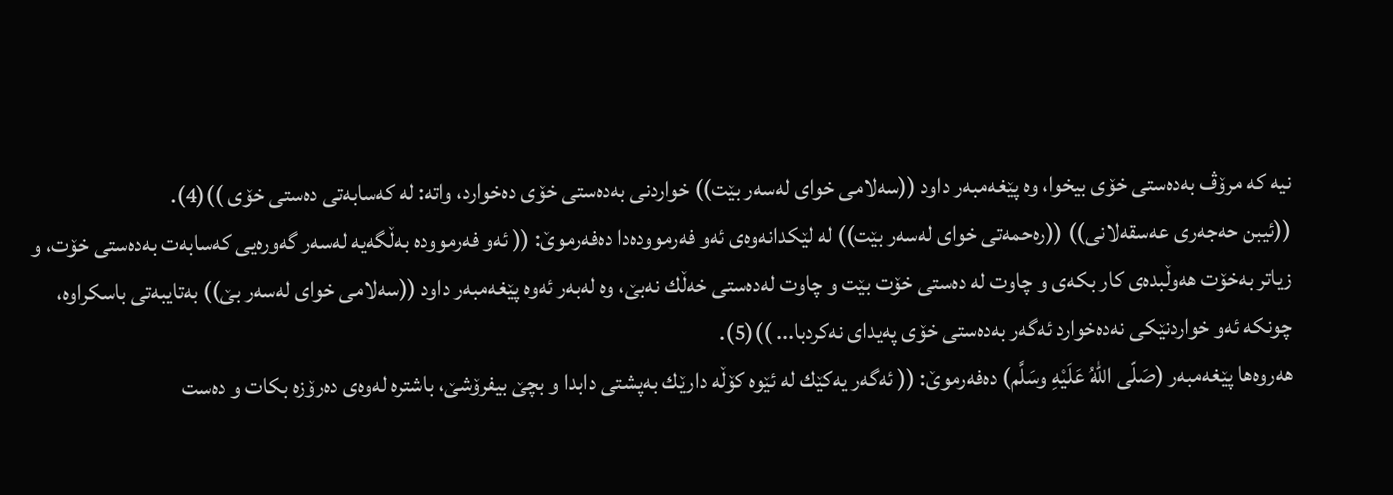نیه‌ كه‌ مرۆڤ به‌ده‌ستی‌ خۆی‌ بیخوا، وه‌ پێغه‌مبه‌ر داود ((سه‌لامی‌ خوای‌ له‌سه‌ر بێت)) خواردنی‌ به‌ده‌ستی‌ خۆی‌ ده‌خوارد، واته‌: له‌ كه‌سابه‌تی‌ ده‌ستی‌ خۆی‌ ))(4).
((ئیبن حه‌جه‌ری‌ عه‌سقه‌لانی‌)) ((ره‌حمه‌تی‌ خوای‌ له‌سه‌ر بێت)) له‌ لێكدانه‌وه‌ی‌ ئه‌و فه‌رمووده‌دا ده‌فه‌رموێ‌: (( ئه‌و فه‌رمووده‌ به‌ڵگه‌یه‌ له‌سه‌ر گه‌وره‌یی كه‌سابه‌ت به‌ده‌ستی‌ خۆت، و زیاتر به‌خۆت هه‌وڵبده‌ی‌ كار بكه‌ی و چاوت له‌ ده‌ستی‌ خۆت بێت و چاوت له‌ده‌ستی‌ خه‌ڵك نه‌بێ‌، وه‌ له‌به‌ر ئه‌وه‌ پێغه‌مبه‌ر داود ((سه‌لامی‌ خوای‌ له‌سه‌ر بێ‌)) به‌تایبه‌تی‌ باسكراوه‌، چونكه‌ ئه‌و خواردنێكی‌ نه‌ده‌خوارد ئه‌گه‌ر به‌ده‌ستی‌ خۆی‌ په‌یدای‌ نه‌كردبا... ))(5).
هه‌روه‌ها پێغه‌مبه‌ر (صَلّى اللهُ عَلَيْهِ وسَلَّم) ده‌فه‌رموێ‌: (( ئه‌گه‌ر یه‌كێك له‌ ئێوه‌ كۆڵه‌ دارێك به‌پشتی‌ دابدا و بچێ‌ بیفرۆشێ‌، باشتره‌ له‌وه‌ی‌ ده‌رۆزه‌ بكات و ده‌ست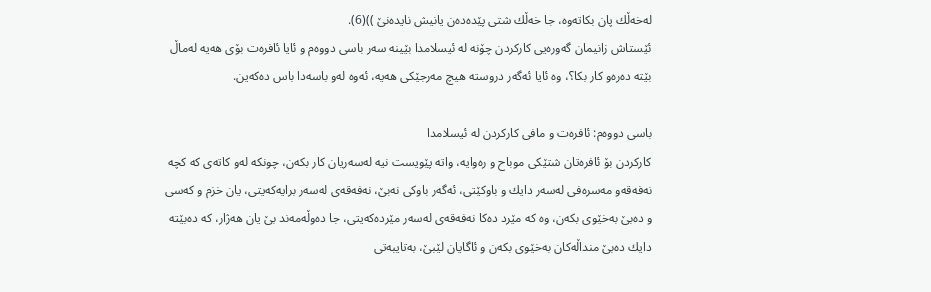له‌خه‌ڵك پان بكاته‌وه‌، جا خه‌ڵك شتی‌ پێده‌ده‌ن یانیش نایده‌نێ‌ ))(6).
ئێستاش زانیمان گه‌وره‌یی كاركردن چۆنه‌ له‌ ئیسلامدا بێینه‌ سه‌ر باسی‌ دووه‌م و ئایا ئافره‌ت بۆی‌ هه‌یه‌ له‌ماڵ‌ بێته‌ ده‌ره‌و كار بكا؟، وه‌ ئایا ئه‌گه‌ر دروسته‌ هیچ مه‌رجێكی‌ هه‌یه‌، ئه‌وه‌ له‌و باسه‌دا باس ده‌كه‌ین.

باسی‌ دووه‌م: ئافره‌ت و مافی‌ كاركردن له‌ ئیسلامدا
كاركردن بۆ ئافره‌تان شتێكی‌ موباح و ره‌وایه‌، واته‌ پێویست نیه‌ له‌سه‌ریان كار بكه‌ن، چونكه‌ له‌و كاته‌ی‌ كه‌ كچه‌ نه‌فه‌قه‌و مه‌سره‌فی‌ له‌سه‌ر دایك و باوكێتی‌، ئه‌گه‌ر باوكی‌ نه‌بێ‌، نه‌فه‌قه‌ی‌ له‌سه‌ر برایه‌كه‌یتی‌، یان خزم و كه‌سی‌ و ده‌بێ‌ به‌خێوی‌ بكه‌ن، وه‌ كه‌ مێرد ده‌كا نه‌فه‌قه‌ی‌ له‌سه‌ر مێرده‌كه‌یتی‌، جا ده‌وڵه‌مه‌ند بێ‌ یان هه‌ژار، كه‌ ده‌بێته‌ دایك ده‌بێ‌ منداڵه‌كان به‌خێوی‌ بكه‌ن و ئاگایان لێبێ‌، به‌تایبه‌تی‌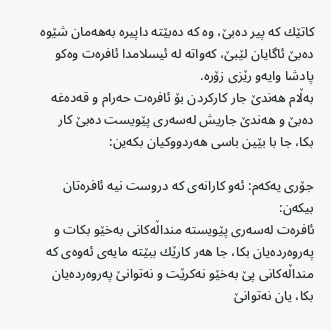كاتێك كه‌ پیر ده‌بێ‌، وه‌ كه‌ ده‌بێته‌ داپیره‌ به‌هه‌مان شێوه‌ ده‌بێ‌ ئاگایان لێبێ‌، كه‌واته‌ له‌ ئیسلامدا ئافره‌ت وه‌كو پادشا وایه‌و رێزی‌ زۆره‌.
به‌ڵام هه‌ندێ‌ جار كاركردن بۆ ئافره‌ت حه‌رام و قه‌ده‌غه‌ ده‌بێ‌ و هه‌ندێ‌ جاریش له‌سه‌ری‌ پێویست ده‌بێ‌ كار بكا، جا با بێین باسی‌ هه‌ردووكیان بكه‌ین:

جۆری‌ یه‌كه‌م: ئه‌و كارانه‌ی‌ كه‌ دروست نیه‌ ئافره‌تان بیكه‌ن:
ئافره‌ت له‌سه‌ری‌ پێویسته‌ منداڵه‌كانی‌ به‌خێو بكات و په‌روه‌رده‌یان بكا، جا هه‌ر كارێك ببێته‌ مایه‌ی‌ ئه‌وه‌ی‌ كه‌ منداڵه‌كانی‌ پێ‌ به‌خێو نه‌كرێت و نه‌توانێ‌ په‌روه‌رده‌یان بكا، یان نه‌توانێ‌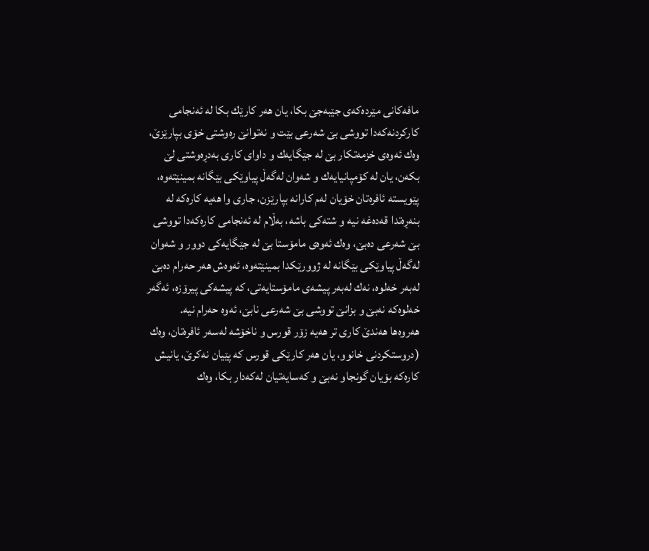مافه‌كانی‌ مێرده‌كه‌ی‌ جێبه‌جێ‌ بكا، یان هه‌ر كارێك بكا له‌ ئه‌نجامی‌ كاركردنه‌كه‌دا تووشی‌ بێ‌ شه‌رعی‌ بێت و نه‌توانێ‌ ره‌وشتی‌ خۆی‌ بپارێزێ‌، وه‌ك ئه‌وه‌ی‌ خزمه‌تكار بێ‌ له‌ جێگایه‌ك و داوای‌ كاری‌ به‌دڕه‌وشتی‌ لێ‌ بكه‌ن، یان له‌ كۆمپانیایه‌ك و شه‌وان له‌گه‌ڵ‌ پیاوێكی‌ بێگانه‌ بمینێته‌وه‌، پێویسته‌ ئافره‌تان خۆیان له‌م كارانه‌ بپارێزن، جاری‌ وا هه‌یه‌ كاره‌كه‌ له‌ بنه‌ڕه‌تدا قه‌ده‌غه‌ نیه‌ و شته‌كی‌ باشه‌، به‌ڵام له‌ ئه‌نجامی‌ كاره‌كه‌دا تووشی‌ بێ‌ شه‌رعی‌ ده‌بێ‌، وه‌ك ئه‌وه‌ی‌ مامۆستا بێ‌ له‌ جێگایه‌كی‌ دوور و شه‌وان له‌گه‌ڵ‌ پیاوێكی‌ بێگانه‌ له‌ ژوورێكدا بمینێته‌وه‌، ئه‌وه‌ش هه‌ر حه‌رام ده‌بێ‌ له‌به‌ر خه‌لوه‌، نه‌ك له‌به‌ر پیشه‌ی‌ مامۆستایه‌تی‌، كه‌ پیشه‌كی‌ پیرۆزه‌، ئه‌گه‌ر خه‌لوه‌كه‌ نه‌بێ‌ و بزانێ‌ تووشی‌ بێ‌ شه‌رعی‌ نابێ‌، ئه‌وه‌ حه‌رام نیه‌.
هه‌روه‌ها هه‌ندێ‌ كاری‌ تر هه‌یه‌ زۆر قورس و ناخۆشه‌ له‌سه‌ر ئافره‌تان، وه‌ك (دروستكردنی‌ خانوو، یان هه‌ر كارێكی‌ قورس كه‌ پێیان نه‌كرێ‌، یانیش كاره‌كه‌ بۆیان گونجاو نه‌بێ‌ و كه‌سایه‌تیان له‌كه‌دار بكا، وه‌ك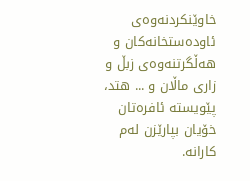خاوێنكردنه‌وه‌ی‌ ئاوده‌ستخانه‌كان و هه‌ڵگرتنه‌وه‌ی‌ زبڵ‌ و زاری‌ ماڵان و ... هتد، پێویسته‌ ئافره‌تان خۆیان بپارێزن له‌م كارانه‌.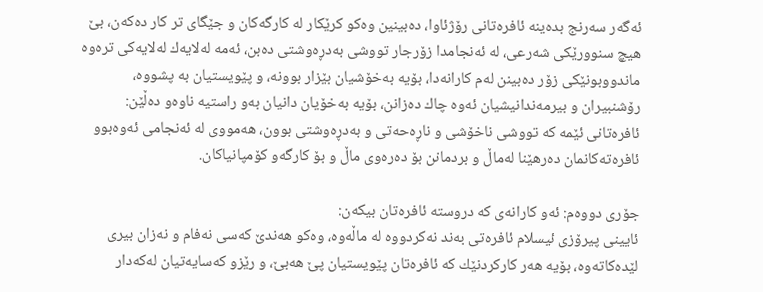ئه‌گه‌ر سه‌رنج بده‌ینه‌ ئافره‌تانی‌ رۆژئاوا، ده‌بینین وه‌كو كرێكار له‌ كارگه‌كان و جێگای‌ تر كار ده‌كه‌ن، بێ‌ هیچ سنوورێكی‌ شه‌رعی‌، له‌ ئه‌نجامدا زۆرجار تووشی‌ به‌دڕه‌وشتی‌ ده‌بن، ئه‌مه‌ له‌لایه‌ك له‌لایه‌كی‌ تره‌وه‌ ماندووبونێكی‌ زۆر ده‌بینن له‌م كارانه‌دا، بۆیه‌ به‌خۆشیان بێزار بوونه‌، و پێویستیان به‌ پشووه‌، رۆشنبیران و بیرمه‌ندانیشیان ئه‌وه‌ چاك ده‌زانن، بۆیه‌ به‌خۆیان دانیان به‌و راستیه‌ ناوه‌و ده‌ڵێن: ئافره‌تانی‌ ئێمه‌ كه‌ تووشی‌ ناخۆشی‌ و ناڕه‌حه‌تی‌ و به‌دڕه‌وشتی‌ بوون، هه‌مووی‌ له‌ ئه‌نجامی‌ ئه‌وه‌بوو ئافره‌ته‌كانمان ده‌رهێنا له‌ماڵ‌ و بردمانن بۆ ده‌ره‌وی‌ ماڵ‌ و بۆ كارگه‌و كۆمپانیاكان.

جۆری‌ دووه‌م: ئه‌و كارانه‌ی‌ كه‌ دروسته‌ ئافره‌تان بیكه‌ن:
ئایینی‌ پیرۆزی‌ ئیسلام ئافره‌تی‌ به‌ند نه‌كردووه‌ له‌ ماڵه‌وه‌، وه‌كو هه‌ندێ‌ كه‌سی‌ نه‌فام و نه‌زان بیری‌ لێده‌كاته‌وه‌، بۆیه‌ هه‌ر كاركردنێك كه‌ ئافره‌تان پێویستیان پێ‌ هه‌بێ‌، و رێزو كه‌سایه‌تیان له‌كه‌دار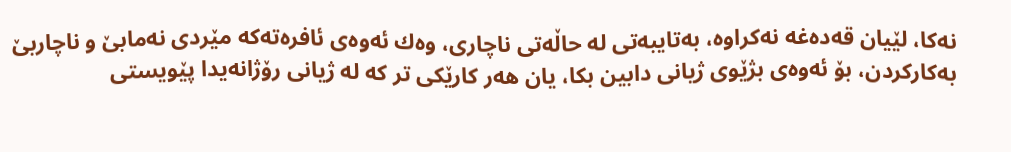نه‌كا، لێیان قه‌ده‌غه‌ نه‌كراوه‌، به‌تایبه‌تی‌ له‌ حاڵه‌تی‌ ناچاری‌، وه‌ك ئه‌وه‌ی‌ ئافره‌ته‌كه‌ مێردی‌ نه‌مابێ‌ و ناچاربێ‌ به‌كاركردن، بۆ ئه‌وه‌ی‌ بژێوی‌ ژیانی‌ دابین بكا، یان هه‌ر كارێكی‌ تر كه‌ له‌ ژیانی‌ رۆژانه‌یدا پێویستی‌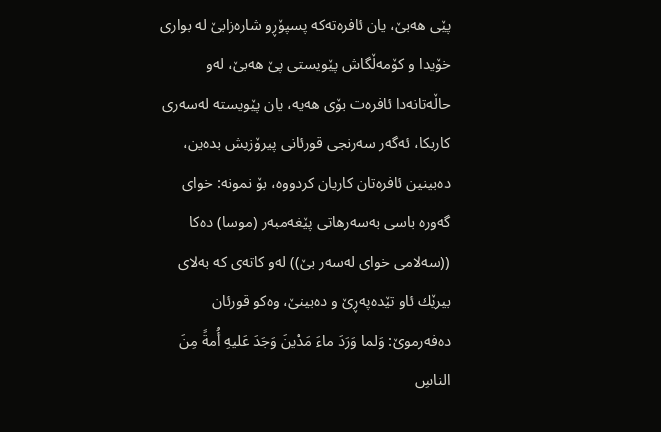پێی هه‌بێ‌، یان ئافره‌ته‌كه‌ پسپۆڕو شاره‌زابێ‌ له‌ بواری‌ خۆیدا و كۆمه‌ڵگاش پێویستی‌ پێ‌ هه‌بێ‌، له‌و حاڵه‌تانه‌دا ئافره‌ت بۆی‌ هه‌یه‌، یان پێویسته‌ له‌سه‌ری‌ كاربكا، ئه‌گه‌ر سه‌رنجی‌ قورئانی‌ پیرۆزیش بده‌ین، ده‌بینین ئافره‌تان كاریان كردووه‌، بۆ نمونه‌: خوای‌ گه‌وره‌ باسی‌ به‌سه‌رهاتی‌ پێغه‌مبه‌ر (موسا) ده‌كا ((سه‌لامی‌ خوای‌ له‌سه‌ر بێ‌)) له‌و كاته‌ی‌ كه‌ به‌لای‌ بیرێك ئاو تێده‌په‌ڕێ‌ و ده‌بینێ‌، وه‌كو قورئان ده‌فه‌رموێ‌: وَلما وَرَدَ ماءَ مَدْينَ وَجَدَ عَليهِ أُمةً مِنَ الناسِ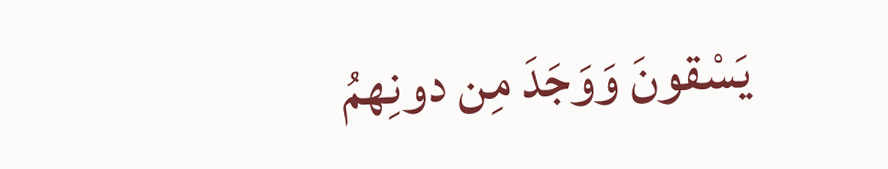يَسْقونَ وَوَجَدَ مِن دونِهمُ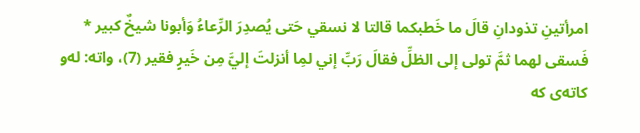امرأتينِ تذودانِ قالَ ما خَطبكما قالتا لا نسقي حَتى يُصدِرَ الرِّعاءُ وَأبونا شيخٌ كبير * فَسقى لهما ثمَّ تولى إلى الظلِّ فقالَ رَبِّ إني لمِا أنزلتَ إليَّ مِن خَيرٍ فقير (7)، واته‌: له‌و كاته‌ی‌ كه‌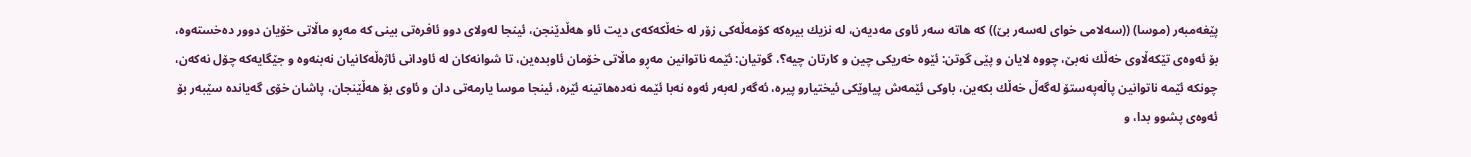پێغه‌مبه‌ر (موسا) ((سه‌لامی‌ خوای‌ له‌سه‌ر بێ‌)) كه‌ هاته‌ سه‌ر ئاوی‌ مه‌دیه‌ن، له‌ نزیك بیره‌كه‌ كۆمه‌ڵه‌كی‌ زۆر له‌ خه‌ڵكه‌كه‌ی‌ دیت ئاو هه‌ڵدێنجن، ئینجا له‌ولای‌ دوو ئافره‌تی‌ بینی‌ كه‌ مه‌ڕو ماڵاتی‌ خۆیان دوور ده‌خسته‌وه‌، بۆ ئه‌وه‌ی‌ تێكه‌ڵاوی‌ خه‌ڵك نه‌بێ‌، چووه‌ لایان و پێی گوتن: ئێوه‌ خه‌ریكی‌ چین و كارتان چیه‌؟، گوتیان: ئێمه‌ ناتوانین مه‌ڕو ماڵاتی‌ خۆمان ئاوبده‌ین، تا شوانه‌كان له‌ ئاودانی‌ ئاژه‌ڵه‌كانیان نه‌بنه‌وه‌ و جێگایه‌كه‌ چۆل نه‌كه‌ن، چونكه‌ ئێمه‌ ناتوانین پاڵه‌په‌ستۆ له‌گه‌ڵ‌ خه‌ڵك بكه‌ین، باوكی‌ ئێمه‌ش پیاوێكی‌ ئیختیارو پیره‌، ئه‌گه‌ر له‌به‌ر ئه‌وه‌ نه‌با ئێمه‌ نه‌ده‌هاتینه‌ ئێره‌، ئینجا موسا یارمه‌تی‌ دان و ئاوی‌ بۆ هه‌ڵێنجان، پاشان خۆی‌ گه‌یانده‌ سێبه‌ر بۆ ئه‌وه‌ی‌ پشوو بدا، و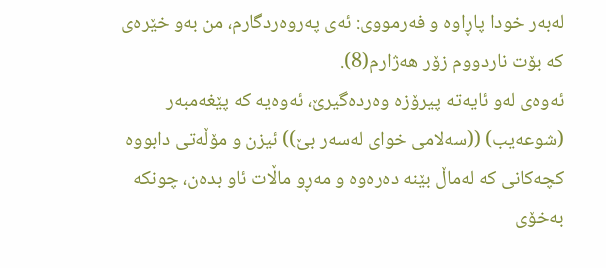له‌به‌ر خودا پاڕاوه‌ و فه‌رمووی‌: ئه‌ی‌ په‌روه‌ردگارم، من به‌و خێره‌ی‌ كه‌ بۆت ناردووم زۆر هه‌ژارم(8).
ئه‌وه‌ی‌ له‌و ئایه‌ته‌ پیرۆزه‌ وه‌رده‌گیرێ‌، ئه‌وه‌یه‌ كه‌ پێغه‌مبه‌ر (شوعه‌یب) ((سه‌لامی‌ خوای‌ له‌سه‌ر بێ‌)) ئیزن و مۆڵه‌تی‌ دابووه‌ كچه‌كانی‌ كه‌ له‌ماڵ‌ بێنه‌ ده‌ره‌وه‌ و مه‌ڕو ماڵات ئاو بده‌ن، چونكه‌ به‌خۆی‌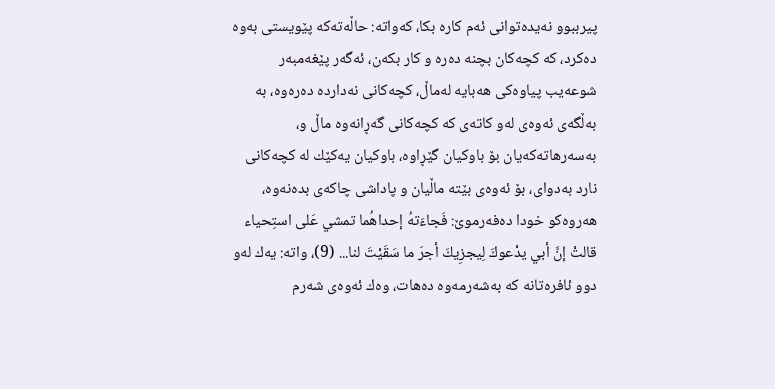پیرببوو نه‌یده‌توانی‌ ئه‌م كاره‌ بكا، كه‌واته‌: حاڵه‌ته‌كه‌ پێویستی‌ به‌وه‌ ده‌كرد، كه‌ كچه‌كان بچنه‌ ده‌ره‌ و كار بكه‌ن، ئه‌گه‌ر پێغه‌مبه‌ر شوعه‌یب پیاوه‌كی‌ هه‌بایه‌ له‌ماڵ‌، كچه‌كانی‌ نه‌دارده‌ ده‌ره‌وه‌، به‌ به‌ڵگه‌ی‌ ئه‌وه‌ی‌ له‌و كاته‌ی‌ كه‌ كچه‌كانی‌ گه‌ڕانه‌وه‌ ماڵ‌ و، به‌سه‌رهاته‌كه‌یان بۆ باوكیان گێڕاوه‌، باوكیان یه‌كێك له‌ كچه‌كانی‌ نارد به‌دوای‌، بۆ ئه‌وه‌ی‌ بێته‌ ماڵیان و پاداشی‌ چاكه‌ی‌ بده‌نه‌وه‌، هه‌روه‌كو خودا ده‌فه‌رموێ‌: فَجاءَتهُ إحداهُما تمشي عَلى استِحياء قالتْ إنَّ أبي يدْعوكَ لِيجزِيكَ أجرَ ما سَقَيْتَ لنا... (9)، واته‌: یه‌ك له‌و دوو ئافره‌تانه‌ كه‌ به‌شه‌رمه‌وه‌ ده‌هات، وه‌ك ئه‌وه‌ی‌ شه‌رم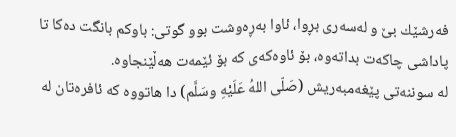فه‌رشێك بێ‌ و له‌سه‌ری‌ بڕوا، ئاوا به‌ڕه‌وشت بوو گوتی‌: باوكم بانگت ده‌كا تا پاداشی‌ چاكه‌ت بداته‌وه‌، بۆ ئاوه‌كه‌ی‌ كه‌ بۆ ئێمه‌ت هه‌ڵێنجاوه‌.
له‌ سوننه‌تی‌ پێغه‌مبه‌ریش (صَلّى اللهُ عَلَيْهِ وسَلَّم) دا هاتووه‌ كه‌ ئافره‌تان له‌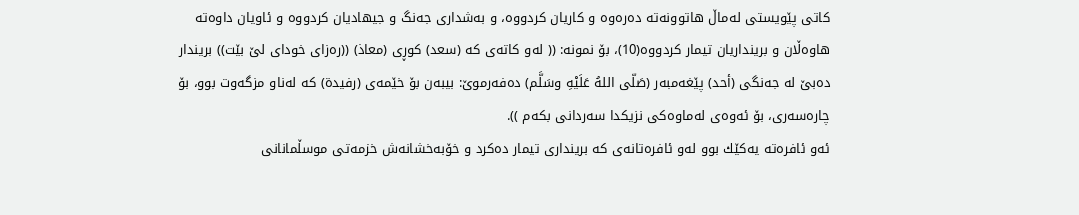كاتی‌ پێویستی‌ له‌ماڵ‌ هاتوونه‌ته‌ ده‌ره‌وه‌ و كاریان كردووه‌، و به‌شداری‌ جه‌نگ و جیهادیان كردووه‌ و ئاویان داوه‌ته‌ هاوه‌ڵان و برینداریان تیمار كردووه‌(10)، بۆ نمونه‌: (( له‌و كاته‌ی‌ كه‌ (سعد) كوڕی‌ (معاذ) ((ره‌زای‌ خودای‌ لێ‌ بێت)) بریندار ده‌بێ‌ له‌ جه‌نگی‌ (أحد) پێغه‌مبه‌ر (صَلّى اللهُ عَلَيْهِ وسَلَّم) ده‌فه‌رموێ‌: بیبه‌ن بۆ خێمه‌ی‌ (رفيدة) كه‌ له‌ناو مزگه‌وت بوو، بۆ چاره‌سه‌ری‌، بۆ ئه‌وه‌ی‌ له‌ماوه‌كی‌ نزیكدا سه‌ردانی‌ بكه‌م )).
ئه‌و ئافره‌ته‌ یه‌كێك بوو له‌و ئافره‌تانه‌ی‌ كه‌ برینداری‌ تیمار ده‌كرد و خۆبه‌خشانه‌ش خزمه‌تی‌ موسڵمانانی‌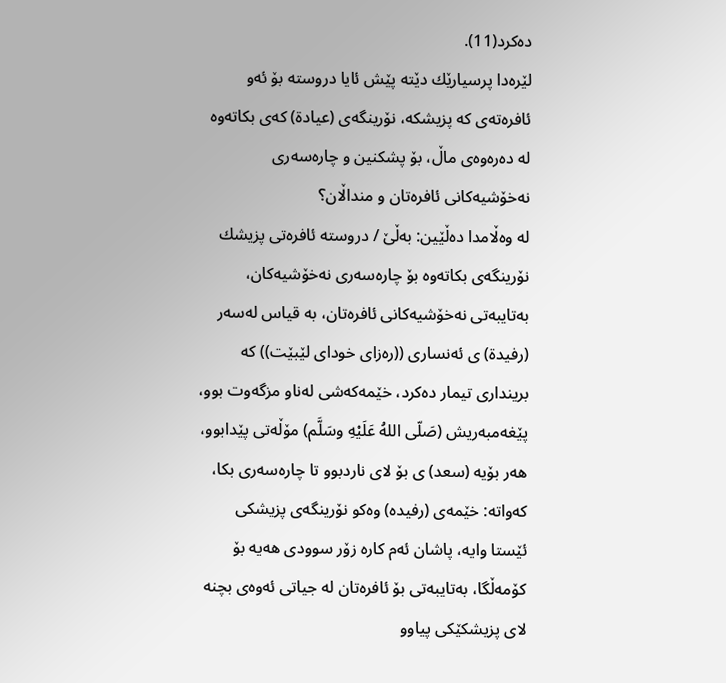ده‌كرد(11).
لێره‌دا پرسیارێك دێته‌ پێش ئایا دروسته‌ بۆ ئه‌و ئافره‌ته‌ی‌ كه‌ پزیشكه‌، نۆرینگه‌ی‌ (عيادة) كه‌ی‌ بكاته‌وه‌ له‌ ده‌ره‌وه‌ی‌ ماڵ‌، بۆ پشكنین و چاره‌سه‌ری‌ نه‌خۆشیه‌كانی‌ ئافره‌تان و منداڵان؟
له‌ وه‌ڵامدا ده‌ڵێین: به‌ڵێ‌ / دروسته‌ ئافره‌تی‌ پزیشك نۆرینگه‌ی‌ بكاته‌وه‌ بۆ چاره‌سه‌ری‌ نه‌خۆشیه‌كان، به‌تایبه‌تی‌ نه‌خۆشیه‌كانی‌ ئافره‌تان، به‌ قیاس له‌سه‌ر (رفيدة) ی‌ ئه‌نساری‌ ((ره‌زای‌ خودای‌ لێبێت)) كه‌ برینداری‌ تیمار ده‌كرد، خێمه‌كه‌شی‌ له‌ناو مزگه‌وت بوو، پێغه‌مبه‌ریش (صَلّى اللهُ عَلَيْهِ وسَلَّم) مۆڵه‌تی‌ پێدابوو، هه‌ر بۆیه‌ (سعد) ی‌ بۆ لای‌ ناردبوو تا چاره‌سه‌ری‌ بكا، كه‌واته‌: خێمه‌ی‌ (رفیده‌) وه‌كو نۆرینگه‌ی‌ پزیشكی‌ ئێستا وایه‌، پاشان ئه‌م كاره‌ زۆر سوودی‌ هه‌یه‌ بۆ كۆمه‌ڵگا، به‌تایبه‌تی‌ بۆ ئافره‌تان له‌ جیاتی‌ ئه‌وه‌ی‌ بچنه‌ لای‌ پزیشكێكی‌ پیاوو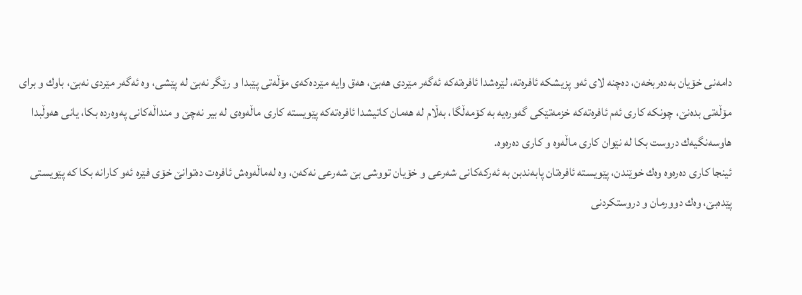دامه‌نی‌ خۆیان به‌ده‌ربخه‌ن، ده‌چنه‌ لای‌ ئه‌و پزیشكه‌ ئافره‌ته‌، لێره‌شدا ئافره‌ته‌كه‌ ئه‌گه‌ر مێردی‌ هه‌بێ‌، هه‌ق وایه‌ مێرده‌كه‌ی‌ مۆڵه‌تی‌ پێبدا و رێگر نه‌بێ‌ له‌ پێشی‌، وه‌ ئه‌گه‌ر مێردی‌ نه‌بێ‌، باوك و برای‌ مۆڵه‌تی‌ بده‌نێ‌، چونكه‌ كاری‌ ئه‌م ئافره‌ته‌كه‌ خزمه‌تێكی‌ گه‌وره‌یه‌ به‌ كۆمه‌ڵگا، به‌ڵام له‌ هه‌مان كاتیشدا ئافره‌ته‌كه‌ پێویسته‌ كاری‌ ماڵه‌وه‌ی‌ له‌ بیر نه‌چێ‌ و منداڵه‌كانی‌ په‌وه‌رده‌ بكا، یانی‌ هه‌وڵبدا هاوسه‌نگیه‌ك دروست بكا له‌ نێوان كاری‌ ماڵه‌وه‌ و كاری‌ ده‌ره‌وه‌.
ئینجا كاری‌ ده‌ره‌وه‌ وه‌ك خوێندن، پێویسته‌ ئافره‌تان پابه‌ندبن به‌ ئه‌ركه‌كانی‌ شه‌رعی‌ و خۆیان تووشی‌ بێ‌ شه‌رعی‌ نه‌كه‌ن، وه‌ له‌ماڵه‌وه‌ش ئافره‌ت ده‌توانێ‌ خۆی‌ فێره‌ ئه‌و كارانه‌ بكا كه‌ پێویستی‌ پێده‌بێ‌، وه‌ك دوورمان و دروستكردنی‌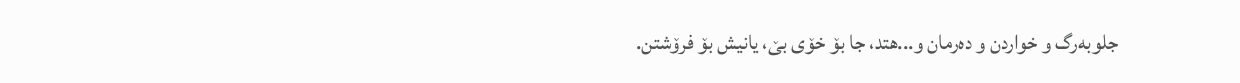جلوبه‌رگ و خواردن و ده‌رمان و...هتد، جا بۆ خۆی‌ بێ‌، یانیش بۆ فرۆشتن.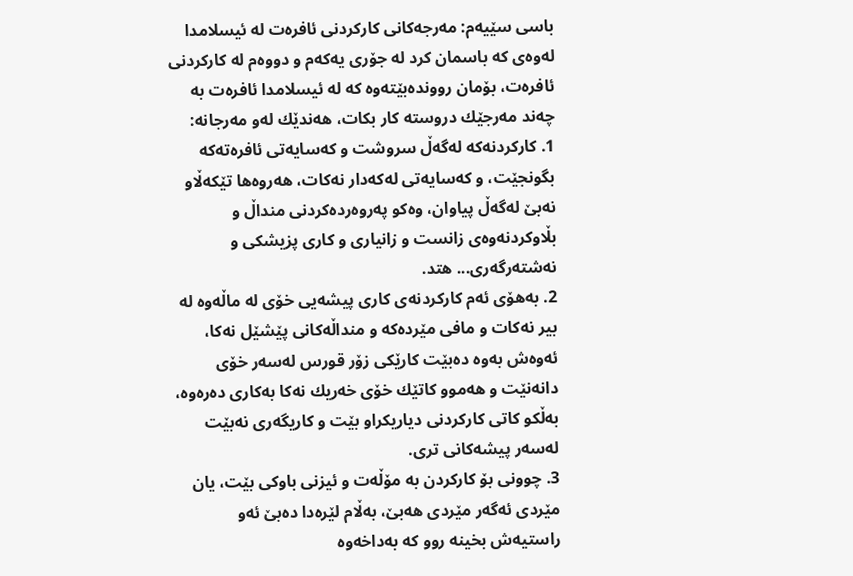باسی‌ سێیه‌م: مه‌رجه‌كانی‌ كاركردنی‌ ئافره‌ت له‌ ئیسلامدا
له‌وه‌ی‌ كه‌ باسمان كرد له‌ جۆری‌ یه‌كه‌م و دووه‌م له‌ كاركردنی‌ ئافره‌ت، بۆمان روونده‌بێته‌وه‌ كه‌ له‌ ئیسلامدا ئافره‌ت به‌ چه‌ند مه‌رجێك دروسته‌ كار بكات، هه‌ندێك له‌و مه‌رجانه‌:
1. كاركردنه‌كه‌ له‌گه‌ڵ‌ سروشت و كه‌سایه‌تی‌ ئافره‌ته‌كه‌ بگونجێت، و كه‌سایه‌تی‌ له‌كه‌دار نه‌كات، هه‌روه‌ها تێكه‌ڵاو نه‌بێ‌ له‌گه‌ڵ‌ پیاوان، وه‌كو په‌روه‌رده‌كردنی‌ منداڵ‌ و بڵاوكردنه‌وه‌ی‌ زانست و زانیاری‌ و كاری‌ پزیشكی‌ و نه‌شته‌رگه‌ری‌... هتد.
2. به‌هۆی‌ ئه‌م كاركردنه‌ی‌ كاری‌ پیشه‌یی خۆی‌ له‌ ماڵه‌وه‌ له‌ بیر نه‌كات و مافی‌ مێرده‌كه‌ و منداڵه‌كانی‌ پێشێل نه‌كا، ئه‌وه‌ش به‌وه‌ ده‌بێت كارێكی‌ زۆر قورس له‌سه‌ر خۆی‌ دانه‌نێت و هه‌موو كاتێك خۆی‌ خه‌ریك نه‌كا به‌كاری‌ ده‌ره‌وه‌، به‌ڵكو كاتی‌ كاركردنی‌ دیاریكراو بێت و كاریگه‌ری‌ نه‌بێت له‌سه‌ر پیشه‌كانی‌ تری‌.
3. چوونی‌ بۆ كاركردن به‌ مۆڵه‌ت و ئیزنی‌ باوكی‌ بێت، یان مێردی‌ ئه‌گه‌ر مێردی‌ هه‌بێ‌، به‌ڵام لێره‌دا ده‌بێ‌ ئه‌و راستیه‌ش بخینه‌ روو كه‌ به‌داخه‌وه‌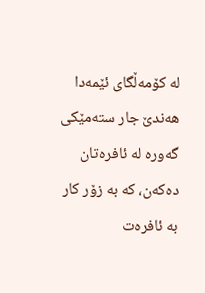له‌ كۆمه‌ڵگای‌ ئێمه‌دا هه‌ندێ‌ جار سته‌مێكی‌ گه‌وره‌ له‌ ئافره‌تان ده‌كه‌ن، كه‌ به‌ زۆر كار به‌ ئافره‌ت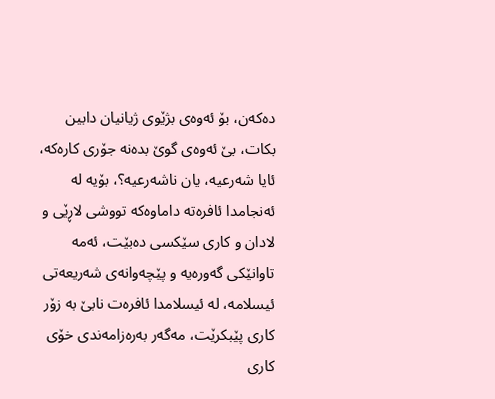ده‌كه‌ن، بۆ ئه‌وه‌ی‌ بژێوی‌ ژیانیان دابین بكات، بێ‌ ئه‌وه‌ی‌ گوێ‌ بده‌نه‌ جۆری‌ كاره‌كه‌، ئایا شه‌رعیه‌، یان ناشه‌رعیه‌؟، بۆیه‌ له‌ ئه‌نجامدا ئافره‌ته‌ داماوه‌كه‌ تووشی‌ لاڕێی و لادان و كاری‌ سێكسی‌ ده‌بێت، ئه‌مه‌ تاوانێكی‌ گه‌وره‌یه‌ و پێچه‌وانه‌ی‌ شه‌ریعه‌تی‌ ئیسلامه‌، له‌ ئیسلامدا ئافره‌ت نابێ‌ به‌ زۆر كاری‌ پێبكرێت، مه‌گه‌ر به‌ره‌زامه‌ندی‌ خۆی‌ كاری‌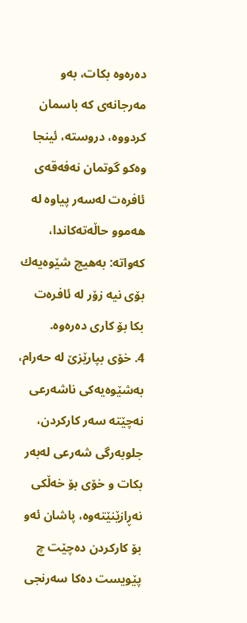ده‌ره‌وه‌ بكات، به‌و مه‌رجانه‌ی‌ كه‌ باسمان كردووه‌، دروسته‌، ئینجا وه‌كو گوتمان نه‌فه‌قه‌ی‌ ئافره‌ت له‌سه‌ر پیاوه‌ له‌ هه‌موو حاڵه‌ته‌كاندا، كه‌واته‌: به‌هیچ شێوه‌یه‌ك بۆی‌ نیه‌ زۆر له‌ ئافره‌ت بكا بۆ كاری‌ ده‌ره‌وه‌.
4. خۆی‌ بپارێزێ‌ له‌ حه‌رام، به‌شێوه‌یه‌كی‌ ناشه‌رعی‌ نه‌چێته‌ سه‌ر كاركردن، جلوبه‌رگی‌ شه‌رعی‌ له‌به‌ر بكات و خۆی‌ بۆ خه‌ڵكی‌ نه‌ڕازێنێته‌وه‌، پاشان ئه‌و بۆ كاركردن ده‌چێت چ پێویست ده‌كا سه‌رنجی‌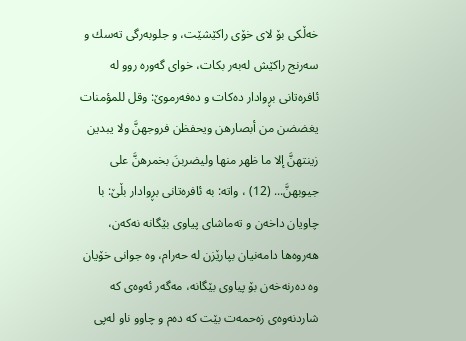خه‌ڵكی‌ بۆ لای‌ خۆی‌ راكێشێت، و جلوبه‌رگی‌ ته‌سك و سه‌رنج راكێش له‌به‌ر بكات، خوای‌ گه‌وره‌ روو له‌ ئافره‌تانی‌ بڕوادار ده‌كات و ده‌فه‌رموێ‌: وقل للمؤمنات يغضضن من أبصارهن ويحفظن فروجهنَّ ولا يبدين زينتهنَّ إلا ما ظهر منها وليضربنَ بخمرهنَّ على جيوبهنَّ... (12) ، واته‌: به‌ ئافره‌تانی‌ بڕوادار بڵێ‌: با چاویان داخه‌ن و ته‌ماشای‌ پیاوی‌ بێگانه‌ نه‌كه‌ن، هه‌روه‌ها دامه‌نیان بپارێزن له‌ حه‌رام، وه‌ جوانی‌ خۆیان وه‌ ده‌رنه‌خه‌ن بۆ پیاوی‌ بێگانه‌، مه‌گه‌ر ئه‌وه‌ی‌ كه‌ شاردنه‌وه‌ی‌ زه‌حمه‌ت بێت كه‌ ده‌م و چاوو ناو له‌پی‌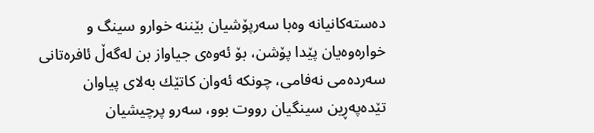ده‌سته‌كانیانه‌ وه‌با سه‌رپۆشیان بێننه‌ خوارو سینگ و خواره‌وه‌یان پێدا پۆشن، بۆ ئه‌وه‌ی‌ جیاواز بن له‌گه‌ڵ‌ ئافره‌تانی‌ سه‌رده‌می‌ نه‌فامی‌، چونكه‌ ئه‌وان كاتێك به‌لای‌ پیاوان تێده‌په‌ڕین سینگیان رووت بوو، سه‌رو پرچیشیان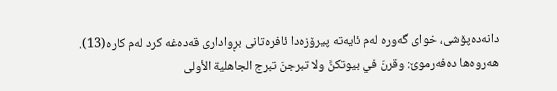دانه‌ده‌پۆشی‌، خوای‌ گه‌وره‌ له‌م ئایه‌ته‌ پیرۆزه‌دا ئافره‌تانی‌ بڕواداری‌ قه‌ده‌غه‌ كرد له‌م كاره‌(13).
هه‌روه‌ها ده‌فه‌رموێ‌: وقرنَ في بيوتكنَّ ولا تبرجنَ تبرج الجاهلية الأولى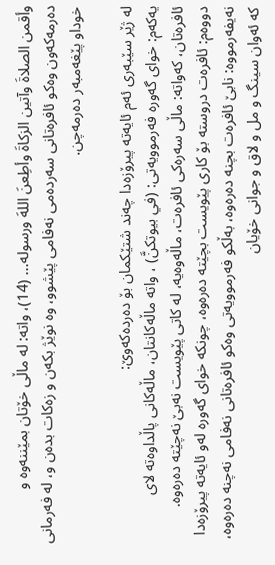وأقمن الصلاةَ وآتين الزكاةَ وأطِعنَ اللهَ ورسوله... (14)، واته‌: له‌ ماڵی‌ خۆتان بمێننه‌وه‌ و ده‌رمه‌كه‌ون وه‌كو ئافره‌تانی‌ سه‌رده‌می‌ نه‌فامی‌ پێشوو، وه‌ نوێژ بكه‌ن و زه‌كات بده‌ن و، له‌ فه‌رمانی‌ خوداو پێغه‌مبه‌ر ده‌رمه‌چن.

له‌ ژێر سێبه‌ری‌ ئه‌م ئایه‌ته‌ پیرۆزه‌دا چه‌ند شتێكمان بۆ ده‌رده‌كه‌وێ‌:
یه‌كه‌م: خوای‌ گه‌وره‌ فه‌رموویه‌تی‌: (في بيوتكنَّ) ، واته‌ ماڵه‌كانتان، ماڵه‌كانی‌ پاڵداوه‌ته‌ لای‌ ئافره‌تان، كه‌واته‌: ماڵی‌ سه‌ره‌كی‌ ئافره‌ت، ماڵه‌وه‌یه‌، له‌ كاتی‌ پێویست نه‌بێ‌ نه‌چێته‌ ده‌ره‌وه‌.
دووه‌م: ئافره‌ت دروسته‌ بۆ كاری‌ پێویست بچێته‌ ده‌ره‌وه‌، چونكه‌ خوای‌ گه‌وره‌ له‌و ئایه‌ته‌ پیرۆزه‌دا نه‌یفه‌رمووه‌: نابێ‌ ئافره‌ت بچنه‌ ده‌ره‌وه‌، به‌ڵكو فه‌رموویه‌تی‌ وه‌كو ئافره‌تانی‌ نه‌فامی‌ نه‌چنه‌ ده‌ره‌وه‌، كه‌ ئه‌وان سینگ و مل و لاق و جوانی‌ خۆیان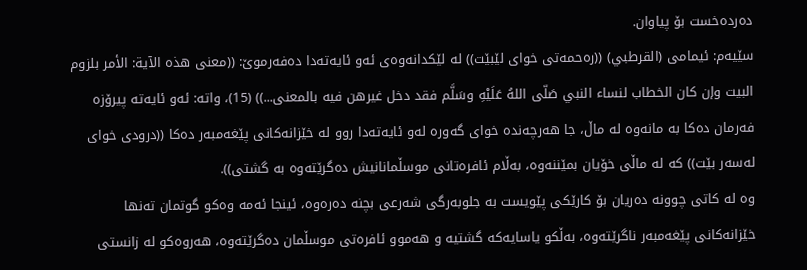ده‌رده‌خست بۆ پیاوان.
سێیه‌م: ئیمامی‌ (القرطبي) ((ره‌حمه‌تی‌ خوای‌ لێبێت)) له‌ لێكدانه‌وه‌ی‌ ئه‌و ئایه‌ته‌دا ده‌فه‌رموێ‌: ((معنى هذه الآية: الأمر بلزوم البيت وإن كان الخطاب لنساء النبي صَلّى اللهُ عَلَيْهِ وسَلَّم فقد دخل غیرهن فیه بالمعنی‌...)) (15)، واته‌: ئه‌و ئایه‌ته‌ پیرۆزه‌ فه‌رمان ده‌كا به‌ مانه‌وه‌ له‌ ماڵ‌، جا هه‌رچه‌نده‌ خوای‌ گه‌وره‌ له‌و ئایه‌ته‌دا روو له‌ خێزانه‌كانی‌ پێغه‌مبه‌ر ده‌كا ((درودی‌ خوای‌ له‌سه‌ر بێت)) كه‌ له‌ ماڵی‌ خۆیان بمێننه‌وه‌، به‌ڵام ئافره‌تانی‌ موسڵمانانیش ده‌گرێته‌وه‌ به‌ گشتی‌)).
وه‌ له‌ كاتی‌ چوونه‌ ده‌ریان بۆ كارێكی‌ پێویست به‌ جلوبه‌رگی‌ شه‌رعی‌ بچنه‌ ده‌ره‌وه‌، ئینجا ئه‌مه‌ وه‌كو گوتمان ته‌نها خێزانه‌كانی‌ پێغه‌مبه‌ر ناگرێته‌وه‌، به‌ڵكو یاسایه‌كه‌ گشتیه‌ و هه‌موو ئافره‌تی‌ موسڵمان ده‌گرێته‌وه‌، هه‌روه‌كو له‌ زانستی‌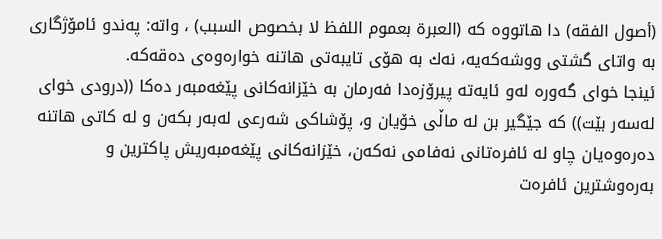(أصول الفقه) دا هاتووه‌ كه‌ (العبرة بعموم اللفظ لا بخصوص السبب) ، واته‌: په‌ندو ئامۆژگاری‌ به‌ واتای‌ گشتی‌ ووشه‌كه‌یه‌، نه‌ك به‌ هۆی‌ تایبه‌تی‌ هاتنه‌ خواره‌وه‌ی‌ ده‌قه‌كه‌.
ئینجا خوای‌ گه‌وره‌ له‌و ئایه‌ته‌ پیرۆزه‌دا فه‌رمان به‌ خێزانه‌كانی‌ پێغه‌مبه‌ر ده‌كا ((درودی‌ خوای‌ له‌سه‌ر بێت)) كه‌ جێگیر بن له‌ ماڵی‌ خۆیان و، پۆشاكی‌ شه‌رعی‌ له‌به‌ر بكه‌ن و له‌ كاتی‌ هاتنه‌ ده‌ره‌وه‌یان چاو له‌ ئافره‌تانی‌ نه‌فامی‌ نه‌كه‌ن، خێزانه‌كانی‌ پێغه‌مبه‌ریش پاكترین و به‌ره‌وشترین ئافره‌ت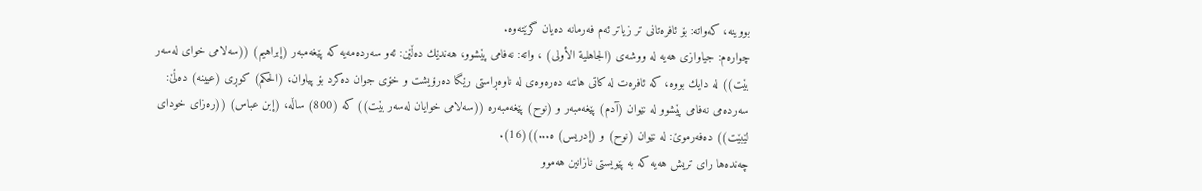بووینه‌، كه‌واته‌: بۆ ئافره‌تانی‌ تر زیاتر ئه‌م فه‌رمانه‌ ده‌یان گرێته‌وه‌.
چواره‌م: جیاوازی‌ هه‌یه‌ له‌ ووشه‌ی‌ (الجاهلية الأولى) ، واته‌: نه‌فامی‌ پێشوو، هه‌ندێك ده‌ڵێن: ئه‌و سه‌رده‌مه‌یه‌ كه‌ پێغه‌مبه‌ر (إبراهیم) ((سه‌لامی‌ خوای‌ له‌سه‌ر بێت)) له‌ دایك بووه‌، كه‌ ئافره‌ت له‌ كاتی‌ هاتنه‌ ده‌ره‌وه‌ی‌ له‌ ناوه‌ڕاستی‌ رێگا ده‌رۆیشت و خۆی‌ جوان ده‌كرد بۆ پیاوان، (الحكم) كوڕی‌ (عیینه‌) ده‌ڵێ‌: سه‌رده‌می‌ نه‌فامی‌ پێشوو له‌ نێوان (آدم) پێغه‌مبه‌ر و (نوح) پێغه‌مبه‌ره‌ ((سه‌لامی‌ خوایان له‌سه‌ر بێت)) كه‌ (800) ساڵه‌، (إبن عباس) ((ره‌زای‌ خودای‌ لێبێت)) ده‌فه‌رموێ‌: له‌ نێوان (نوح) و (إدریس) ه‌...))(16).
چه‌نده‌ها رای‌ تریش هه‌یه‌ كه‌ به‌ پێویستی‌ نازانین هه‌موو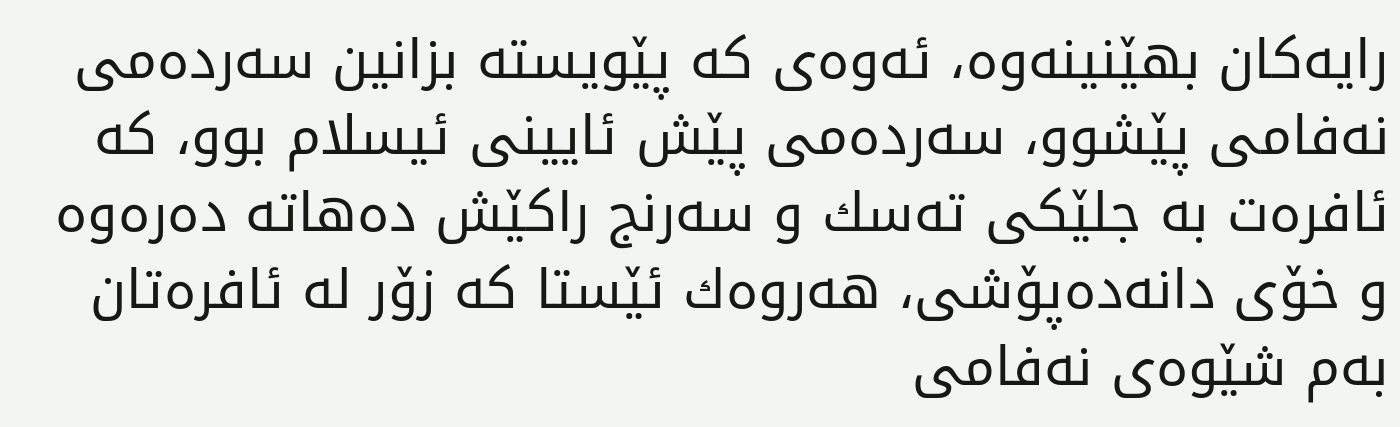رایه‌كان بهێنینه‌وه‌، ئه‌وه‌ی‌ كه‌ پێویسته‌ بزانین سه‌رده‌می‌ نه‌فامی‌ پێشوو، سه‌رده‌می‌ پێش ئایینی‌ ئیسلام بوو، كه‌ ئافره‌ت به‌ جلێكی‌ ته‌سك و سه‌رنج راكێش ده‌هاته‌ ده‌ره‌وه‌ و خۆی‌ دانه‌ده‌پۆشی‌، هه‌روه‌ك ئێستا كه‌ زۆر له‌ ئافره‌تان به‌م شێوه‌ی‌ نه‌فامی‌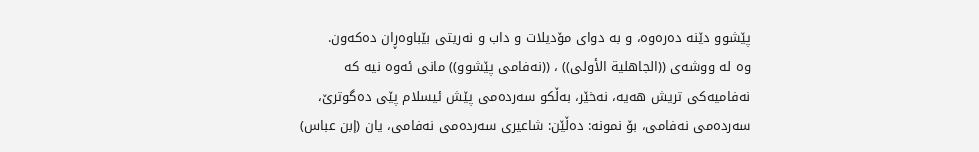پێشوو دێنه‌ ده‌ره‌وه‌، و به‌ دوای‌ مۆدیلات و داب و نه‌ریتی‌ بێباوه‌ڕان ده‌كه‌ون.
وه‌ له‌ ووشه‌ی‌ ((الجاهلية الأولى)) ، ((نه‌فامی‌ پێشوو)) مانی‌ ئه‌وه‌ نیه‌ كه‌ نه‌فامیه‌كی‌ تریش هه‌یه‌، نه‌خێر، به‌ڵكو سه‌رده‌می‌ پێش ئیسلام پێی ده‌گوترێ‌، سه‌رده‌می‌ نه‌فامی‌، بۆ نمونه‌: ده‌ڵێن: شاعیری‌ سه‌رده‌می‌ نه‌فامی‌، یان (إبن عباس)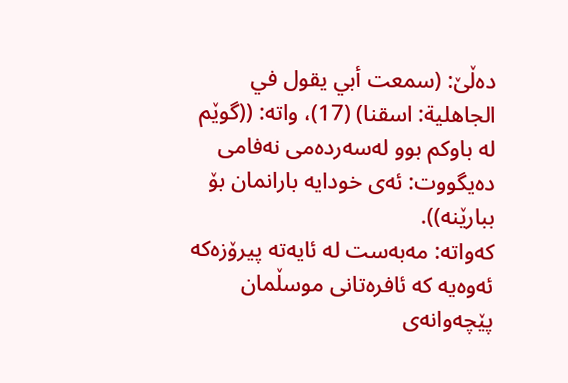ده‌ڵێ‌: (سمعت أبي يقول في الجاهلية: اسقنا) (17)، واته‌: ((گوێم له‌ باوكم بوو له‌سه‌رده‌می‌ نه‌فامی‌ ده‌یگووت: ئه‌ی‌ خودایه‌ بارانمان بۆ ببارێنه‌)).
كه‌واته‌: مه‌به‌ست له‌ ئایه‌ته‌ پیرۆزه‌كه‌ ئه‌وه‌یه‌ كه‌ ئافره‌تانی‌ موسڵمان پێچه‌وانه‌ی‌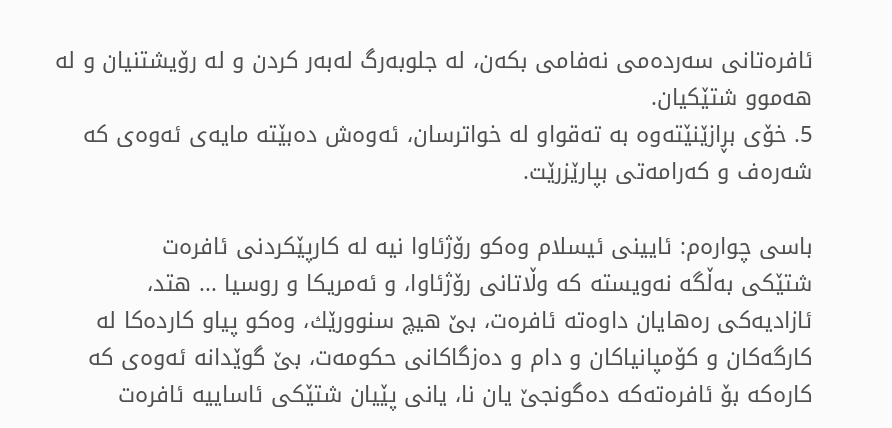ئافره‌تانی‌ سه‌رده‌می‌ نه‌فامی‌ بكه‌ن، له‌ جلوبه‌رگ له‌به‌ر كردن و له‌ رۆیشتنیان و له‌ هه‌موو شتێكیان.
5. خۆی‌ بڕازێنێته‌وه‌ به‌ ته‌قواو له‌ خواترسان، ئه‌وه‌ش ده‌بێته‌ مایه‌ی‌ ئه‌وه‌ی‌ كه‌ شه‌ره‌ف و كه‌رامه‌تی‌ بپارێزرێت.

باسی‌ چواره‌م: ئایینی‌ ئیسلام وه‌كو رۆژئاوا نیه‌ له‌ كارپێكردنی‌ ئافره‌ت
شتێكی‌ به‌ڵگه‌ نه‌ویسته‌ كه‌ وڵاتانی‌ رۆژئاوا، و ئه‌مریكا و روسیا ... هتد، ئازادیه‌كی‌ ره‌هایان داوه‌ته‌ ئافره‌ت، بێ‌ هیچ سنوورێك، وه‌كو پیاو كارده‌كا له‌ كارگه‌كان و كۆمپانیاكان و دام و ده‌زگاكانی‌ حكومه‌ت، بێ‌ گوێدانه‌ ئه‌وه‌ی‌ كه‌ كاره‌كه‌ بۆ ئافره‌ته‌كه‌ ده‌گونجێ‌ یان نا، یانی‌ پێیان شتێكی‌ ئاساییه‌ ئافره‌ت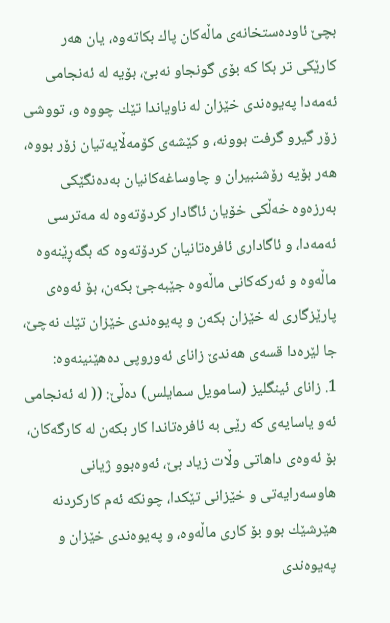بچێ‌ ئاوده‌ستخانه‌ی‌ ماڵه‌كان پاك بكاته‌وه‌، یان هه‌ر كارێكی‌ تر بكا كه‌ بۆی‌ گونجاو نه‌بێ‌، بۆیه‌ له‌ ئه‌نجامی‌ ئه‌مه‌دا په‌یوه‌ندی‌ خێزان له‌ ناویاندا تێك چووه‌ و، تووشی‌ زۆر گیرو گرفت بوونه‌، و كێشه‌ی‌ كۆمه‌ڵایه‌تیان زۆر بووه‌، هه‌ر بۆیه‌ رۆشنبیران و چاوساغه‌كانیان به‌ده‌نگێكی‌ به‌رزه‌وه‌ خه‌ڵكی‌ خۆیان ئاگادار كردۆته‌وه‌ له‌ مه‌ترسی‌ ئه‌مه‌دا، و ئاگاداری‌ ئافره‌تانیان كردۆته‌وه‌ كه‌ بگه‌ڕێنه‌وه‌ ماڵه‌وه‌ و ئه‌ركه‌كانی‌ ماڵه‌وه‌ جێبه‌جێ‌ بكه‌ن، بۆ ئه‌وه‌ی‌ پارێزگاری‌ له‌ خێزان بكه‌ن و په‌یوه‌ندی‌ خێزان تێك نه‌چێ‌، جا لێره‌دا قسه‌ی‌ هه‌ندێ‌ زانای‌ ئه‌وروپی‌ ده‌هێنینه‌وه‌:
1. زانای‌ ئینگلیز (سامویل سمایلس) ده‌ڵێ‌: (( له‌ ئه‌نجامی‌ ئه‌و یاسایه‌ی‌ كه‌ رێی به‌ ئافره‌تاندا كار بكه‌ن له‌ كارگه‌كان، بۆ ئه‌وه‌ی‌ داهاتی‌ وڵات زیاد بێ‌، ئه‌وه‌بوو ژیانی‌ هاوسه‌رایه‌تی‌ و خێزانی‌ تێكدا، چونكه‌ ئه‌م كاركردنه‌ هێرشێك بوو بۆ كاری‌ ماڵه‌وه‌، و په‌یوه‌ندی‌ خێزان و په‌یوه‌ندی‌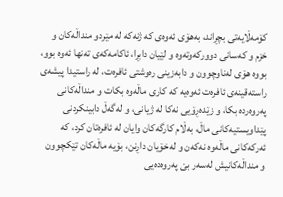كۆمه‌ڵایه‌تی‌ بچڕاند، به‌هۆی‌ ئه‌وه‌ی‌ كه‌ ژنه‌كه‌ له‌ مێردو منداڵه‌كان و خزم و كه‌سانی‌ دووركه‌وته‌وه‌ و لێیان دابڕا، ئاكامه‌كه‌ی‌ ته‌نها ئه‌وه‌ بوو، بووه‌ هۆی‌ له‌ناوچوون و دابه‌زینی‌ ره‌وشتی‌ ئافره‌ت، له‌ راستیدا پیشه‌ی‌ راسته‌قینه‌ی‌ ئافره‌ت ئه‌وه‌یه‌ كه‌ كاری‌ ماڵه‌وه‌ بكات و منداڵه‌كانی‌ په‌روه‌رده‌ بكا، و زێده‌ڕۆیی نه‌كا له‌ ژیانی‌، و له‌گه‌ڵ‌ دابینكردنی‌ پێداویستیه‌كانی‌ ماڵ‌، به‌ڵام كارگه‌كان وایان له‌ ئافره‌تان كرد، كه‌ ئه‌ركه‌كانی‌ ماڵه‌وه‌ نه‌كه‌ن و له‌خۆیان داڕنن، بۆیه‌ ماڵه‌كان تێكچوون و منداڵه‌كانیش له‌سه‌ر بێ‌ په‌روه‌ده‌یی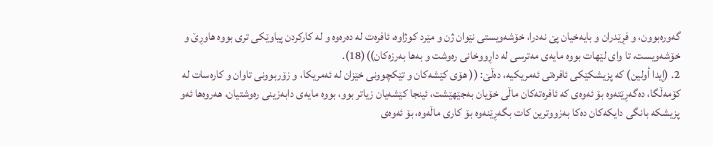گه‌وره‌بوون، و فڕێدران و بایه‌خیان پێ‌ نه‌درا، خۆشه‌ویستی‌ نێوان ژن و مێرد كوژاوه‌، ئافره‌ت له‌ ده‌ره‌وه‌ و له‌ كاركردن پیاوێكی‌ تری‌ بووه‌ هاوڕێ‌ و خۆشه‌ویست، تا وای‌ لێهات بووه‌ مایه‌ی‌ مه‌ترسی‌ له‌ داڕووخانی‌ ره‌وشت و به‌ها به‌رزه‌كان))(18).
2. (إيدا أولين) كه‌ پزیشكێكی‌ ئافره‌تی‌ ئه‌مریكیه‌، ده‌ڵێ‌: (( هۆی‌ كێشه‌كان و تێكچوونی‌ خێزان له‌ ئه‌مریكا، و زۆربوونی‌ تاوان و كاره‌سات له‌ كۆمه‌ڵگا، ده‌گه‌ڕێته‌وه‌ بۆ ئه‌وه‌ی‌ كه‌ ئافره‌ته‌كان ماڵی‌ خۆیان به‌جێهێشت، ئینجا كێشه‌یان زیاتر بوو، بووه‌ مایه‌ی‌ دابه‌زینی‌ ره‌وشتیان، هه‌روه‌ها ئه‌و پزیشكه‌ بانگی‌ دایكه‌كان ده‌كا به‌زووترین كات بگه‌ڕێنه‌وه‌ بۆ كاری‌ ماڵه‌وه‌، بۆ ئه‌وه‌ی‌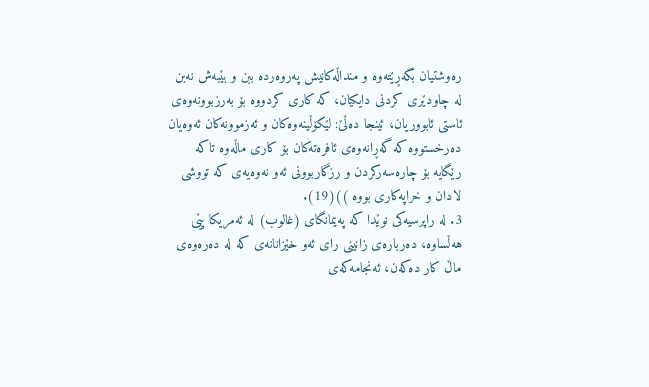ره‌وشتیان بگه‌ڕێته‌وه‌ و منداڵه‌كانیش په‌روه‌رده‌ ببن و بێبه‌ش نه‌بن له‌ چاودێری‌ كردنی‌ دایكیان، كه‌ كاری‌ كردووه‌ بۆ به‌رزبوونه‌وه‌ی‌ ئاستی‌ ئابووریان، ئینجا ده‌ڵێ‌: لێكۆڵینه‌وه‌كان و ئه‌زموونه‌كان ئه‌وه‌یان ده‌رخستووه‌ كه‌ گه‌ڕانه‌وه‌ی‌ ئافره‌ته‌كان بۆ كاری‌ ماڵه‌وه‌ تاكه‌ رێگایه‌ بۆ چاره‌سه‌ركردن و رزگاربوونی‌ ئه‌و نه‌وه‌یه‌ی‌ كه‌ تووشی‌ لادان و خراپه‌كاری‌ بووه‌ ))(19).
3. له‌ راپرسیه‌كی‌ نوێدا كه‌ په‌یمانگای‌ (غالوب) له‌ ئه‌مریكا پێی هه‌ڵساوه‌، ده‌رباره‌ی‌ زانینی‌ رای‌ ئه‌و خێزانانه‌ی‌ كه‌ له‌ ده‌ره‌وه‌ی‌ ماڵ‌ كار ده‌كه‌ن، ئه‌نجامه‌كه‌ی‌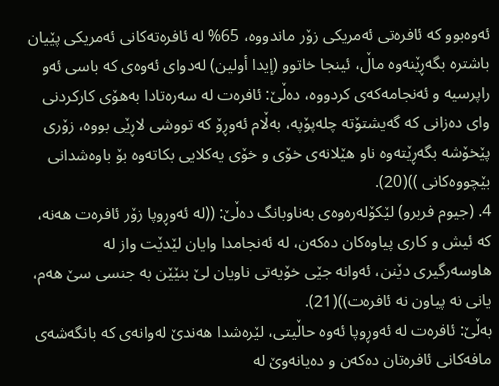ئه‌وه‌بوو كه‌ ئافره‌تی‌ ئه‌مریكی‌ زۆر ماندووه‌، 65% له‌ ئافره‌ته‌كانی‌ ئه‌مریكی‌ پێیان باشتره‌ بگه‌ڕێنه‌وه‌ ماڵ‌، ئینجا خاتوو (إیدا أولین) له‌دوای‌ ئه‌وه‌ی‌ كه‌ باسی‌ ئه‌و راپرسیه‌ و ئه‌نجامه‌كه‌ی‌ كردووه‌، ده‌ڵێ‌: ئافره‌ت له‌ سه‌ره‌تادا به‌هۆی‌ كاركردنی‌ وای‌ ده‌زانی‌ كه‌ گه‌یشتۆته‌ چله‌پۆپه‌، به‌ڵام ئه‌وڕۆ كه‌ تووشی‌ لاڕێی بووه‌، زۆری‌ پێخۆشه‌ بگه‌ڕێته‌وه‌ ناو هێلانه‌ی‌ خۆی‌ و خۆی‌ یه‌كلایی بكاته‌وه‌ بۆ باوه‌شدانی‌ بێچووه‌كانی‌ ))(20).
4. (جیوم فربرو) لێكۆله‌ره‌وه‌ی‌ به‌ناوبانگ ده‌ڵێ‌: ((له‌ ئه‌وڕوپا زۆر ئافره‌ت هه‌نه‌، كه‌ ئیش و كاری‌ پیاوه‌كان ده‌كه‌ن، له‌ ئه‌نجامدا وایان لێدێت واز له‌ هاوسه‌رگیری‌ دێنن، ئه‌وانه‌ جێی خۆیه‌تی‌ ناویان لێ‌ بنێێن به‌ جنسی‌ سێ‌ هه‌م، یانی‌ نه‌ پیاون نه‌ ئافره‌ت))(21).
به‌ڵێ‌: ئافره‌ت له‌ ئه‌وڕوپا ئه‌وه‌ حاڵیتی‌، لێره‌شدا هه‌ندێ‌ له‌وانه‌ی‌ كه‌ بانگه‌شه‌ی‌ مافه‌كانی‌ ئافره‌تان ده‌كه‌ن و ده‌یانه‌وێ‌ له‌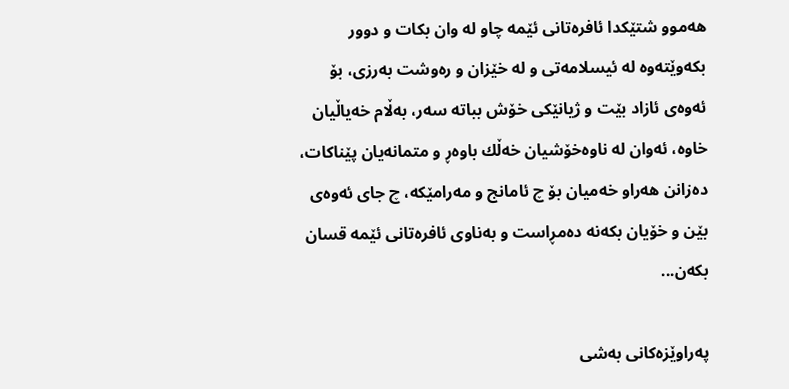هه‌موو شتێكدا ئافره‌تانی‌ ئێمه‌ چاو له‌ وان بكات و دوور بكه‌وێته‌وه‌ له‌ ئیسلامه‌تی‌ و له‌ خێزان و ره‌وشت به‌رزی‌، بۆ ئه‌وه‌ی‌ ئازاد بێت و ژیانێكی‌ خۆش بباته‌ سه‌ر، به‌ڵام خه‌یاڵیان خاوه‌، ئه‌وان له‌ ناوه‌خۆشیان خه‌ڵك باوه‌ڕ و متمانه‌یان پێناكات، ده‌زانن هه‌راو خه‌میان بۆ چ ئامانج و مه‌رامێكه‌، چ جای‌ ئه‌وه‌ی‌ بێن و خۆیان بكه‌نه‌ ده‌مڕاست و به‌ناوی‌ ئافره‌تانی‌ ئێمه‌ قسان بكه‌ن...

په‌راوێزه‌كانی‌ به‌شی‌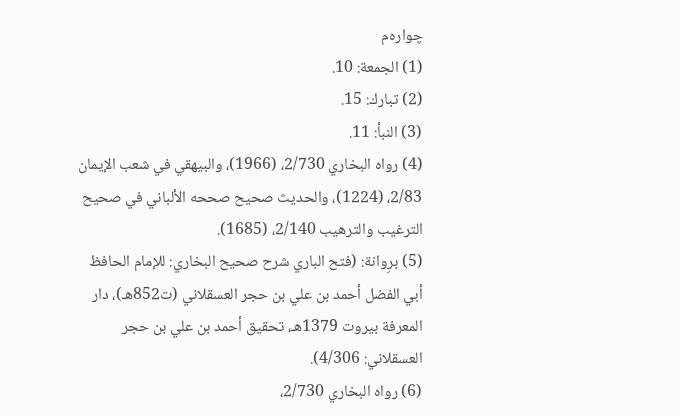چواره‌م
(1) الجمعة: 10.
(2) تبارك: 15.
(3) النبأ: 11.
(4) رواه البخاري 2/730، (1966)، والبيهقي في شعب الإيمان 2/83، (1224)، والحديث صحيح صححه الألباني في صحيح الترغيب والترهيب 2/140، (1685).
(5) برِوانة: (فتح الباري شرح صحيح البخاري: للإمام الحافظ أبي الفضل أحمد بن علي بن حجر العسقلاني (ت852هـ)، دار المعرفة بيروت 1379هـ، تحقيق أحمد بن علي بن حجر العسقلاني: 4/306).
(6) رواه البخاري 2/730،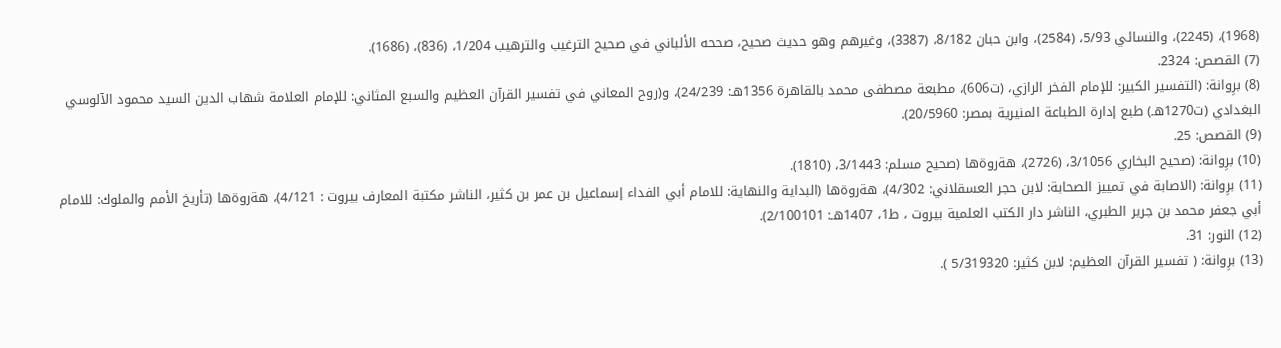(1968)، (2245)، والنسائي 5/93، (2584)، وابن حبان 8/182، (3387)، وغيرهم وهو حديث صحيح، صححه الألباني في صحيح الترغيب والترهيب 1/204، (836)، (1686).
(7) القصص: 2324.
(8) برِوانة: (التفسير الكبير: للإمام الفخر الرازي، (ت606)، مطبعة مصطفى محمد بالقاهرة 1356هـ: 24/239)، و(روح المعاني في تفسير القرآن العظيم والسبع المثاني: للإمام العلامة شهاب الدين السيد محمود الآلوسي البغدادي (ت1270هـ) طبع إدارة الطباعة المنيرية بمصر: 20/5960).
(9) القصص: 25.
(10) برِوانة: (صحيح البخاري 3/1056، (2726)، هةروةها (صحيح مسلم: 3/1443، (1810).
(11) برِوانة: (الاصابة في تمييز الصحابة: لابن حجر العسقلاني: 4/302)، هةروةها (البداية والنهاية: للامام أبي الفداء إسماعيل بن عمر بن كثير، الناشر مكتبة المعارف بيروت : 4/121)، هةروةها (تأريخ الأمم والملوك: للامام أبي جعفر محمد بن جرير الطبري، الناشر دار الكتب العلمية بيروت ، ط1، 1407هـ: 2/100101).
(12) النور: 31.
(13) برِوانة: ( تفسير القرآن العظيم: لابن كثير: 5/319320 ).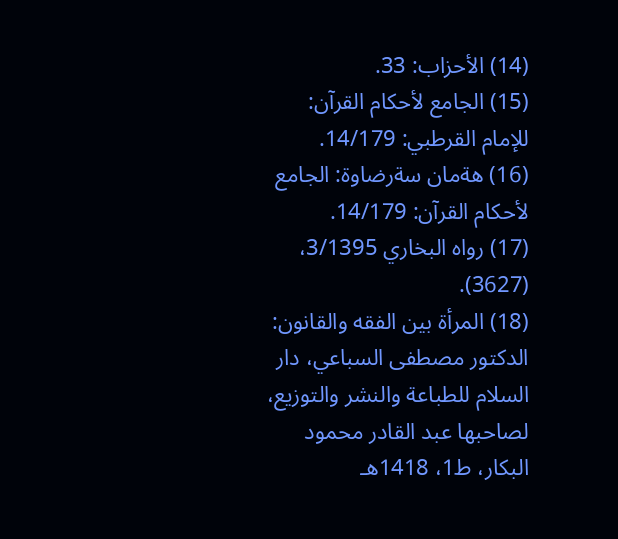(14) الأحزاب: 33.
(15) الجامع لأحكام القرآن: للإمام القرطبي: 14/179.
(16) هةمان سةرضاوة: الجامع لأحكام القرآن: 14/179.
(17) رواه البخاري 3/1395، (3627).
(18) المرأة بين الفقه والقانون: الدكتور مصطفى السباعي، دار السلام للطباعة والنشر والتوزيع، لصاحبها عبد القادر محمود البكار، ط1، 1418هـ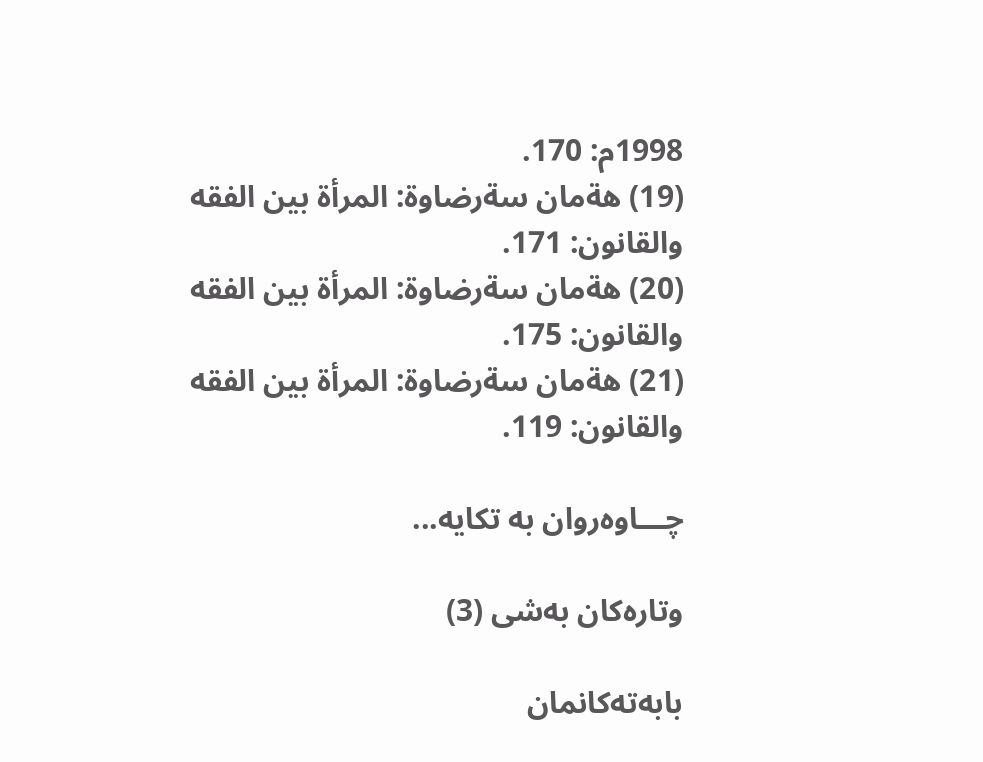1998م: 170.
(19) هةمان سةرضاوة: المرأة بين الفقه والقانون: 171.
(20) هةمان سةرضاوة: المرأة بين الفقه والقانون: 175.
(21) هةمان سةرضاوة: المرأة بين الفقه والقانون: 119.

چـــاوه‌روان به‌ تكایه‌...

وتاره‌كان به‌شی (3)

بابه‌ته‌كانمان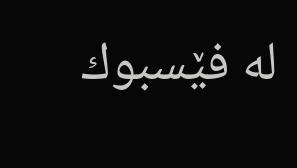له‌ فێسبوك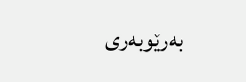به‌رێوبه‌ری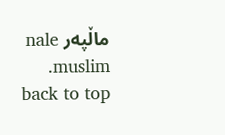ماڵپه‌ر nale muslim.
back to top